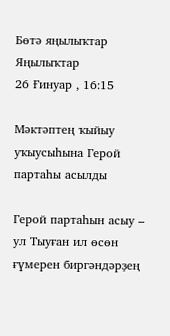Бөтә яңылыҡтар
Яңылыҡтар
26 Ғинуар , 16:15

Мәктәптең ҡыйыу уҡыусыһына Герой партаһы асылды

Герой партаһын асыу – ул Тыуған ил өсөн ғүмерен биргәндәрҙең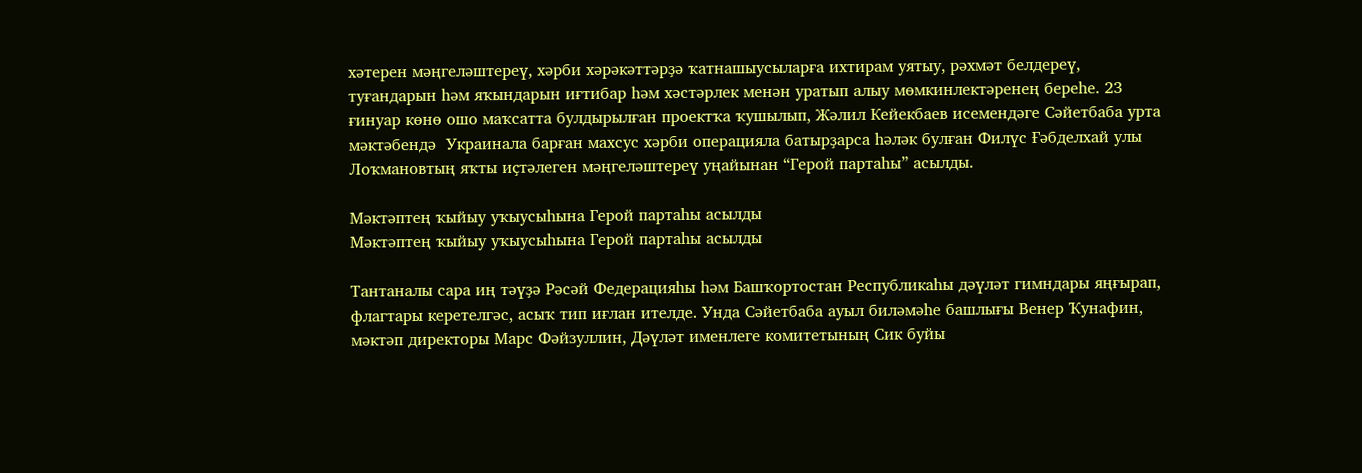хәтерен мәңгеләштереү, хәрби хәрәкәттәрҙә ҡатнашыусыларға ихтирам уятыу, рәхмәт белдереү, туғандарын һәм яҡындарын иғтибар һәм хәстәрлек менән уратып алыу мөмкинлектәренең береһе. 23 ғинуар көнө ошо маҡсатта булдырылған проектҡа ҡушылып, Жәлил Кейекбаев исемендәге Сәйетбаба урта мәктәбендә  Украинала барған махсус хәрби операцияла батырҙарса һәләк булған Филүс Ғәбделхай улы Лоҡмановтың яҡты иҫтәлеген мәңгеләштереү уңайынан “Герой партаһы” асылды.

Мәктәптең ҡыйыу уҡыусыһына Герой партаһы асылды
Мәктәптең ҡыйыу уҡыусыһына Герой партаһы асылды

Тантаналы сара иң тәүҙә Рәсәй Федерацияһы һәм Башҡортостан Республикаһы дәүләт гимндары яңғырап, флагтары керетелгәс, асыҡ тип иғлан ителде. Унда Сәйетбаба ауыл биләмәһе башлығы Венер Ҡунафин, мәктәп директоры Марс Фәйзуллин, Дәүләт именлеге комитетының Сик буйы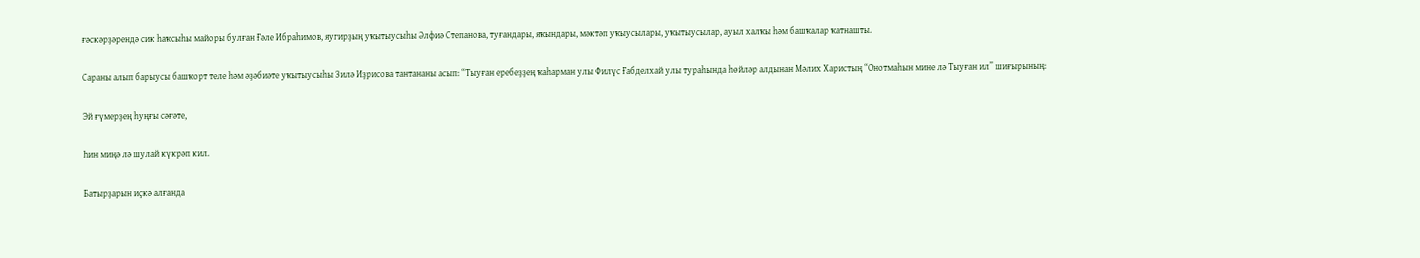ғәскәрҙәрендә сик һаҡсыһы майоры булған Ғәле Ибраһимов, яугирҙың уҡытыусыһы Әлфиә Степанова, туғандары, яҡындары, мәктәп уҡыусылары, уҡытыусылар, ауыл халҡы һәм башҡалар ҡатнашты.

Сараны алып барыусы башҡорт теле һәм әҙәбиәте уҡытыусыһы Зилә Иҙрисова тантананы асып: “Тыуған еребеҙҙең ҡаһарман улы Филүс Ғабделхай улы тураһында һөйләр алдынан Мәлих Харистың “Онотмаһын мине лә Тыуған ил” шиғырының:

Эй ғүмерҙең һуңғы сәғәте,

Һин миңә лә шулай күкрәп кил.

Батырҙарын иҫкә алғанда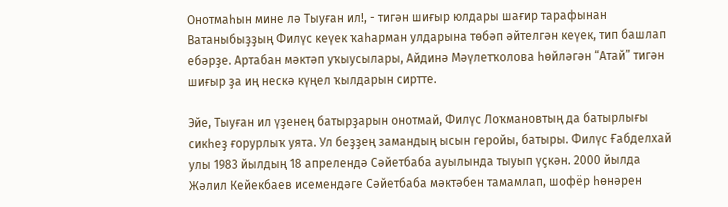Онотмаһын мине лә Тыуған ил!, - тигән шиғыр юлдары шағир тарафынан Ватаныбыҙҙың Филүс кеүек ҡаһарман улдарына төбәп әйтелгән кеүек, тип башлап ебәрҙе. Артабан мәктәп уҡыусылары, Айдинә Мәүлетҡолова һөйләгән “Атай” тигән шиғыр ҙа иң нескә күңел ҡылдарын сиртте.

Эйе, Тыуған ил үҙенең батырҙарын онотмай, Филүс Лоҡмановтың да батырлығы сикһеҙ ғорурлыҡ уята. Ул беҙҙең замандың ысын геройы, батыры. Филүс Ғабделхай улы 1983 йылдың 18 апрелендә Сәйетбаба ауылында тыуып үҫкән. 2000 йылда Жәлил Кейекбаев исемендәге Сәйетбаба мәктәбен тамамлап, шофёр һөнәрен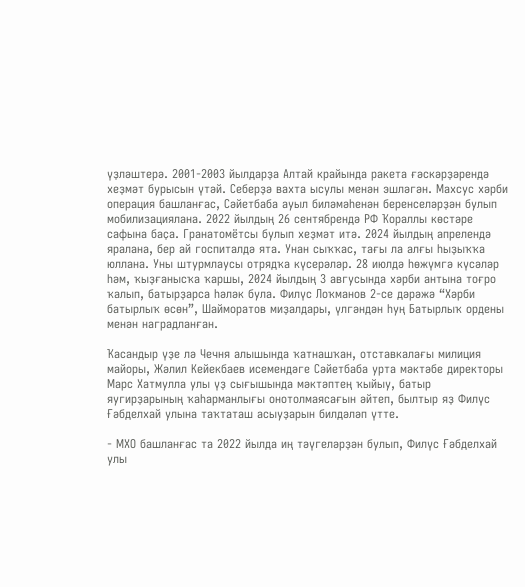үҙләштерә. 2001-2003 йылдарҙа Алтай крайында ракета ғәскәрҙәрендә хеҙмәт бурысын үтәй. Себерҙә вахта ысулы менән эшләгән. Махсус хәрби операция башланғас, Сәйетбаба ауыл биләмәһенән беренселәрҙән булып мобилизациялана. 2022 йылдың 26 сентябрендә РФ Ҡораллы көстәре сафына баҫа. Гранатомётсы булып хеҙмәт итә. 2024 йылдың апрелендә яралана, бер ай госпиталдә ята. Унан сыҡҡас, тағы ла алғы һыҙыҡҡа юллана. Уны штурмлаусы отрядҡа күсерәләр. 28 июлдә һөжүмгә күсәләр һәм, ҡыҙғанысҡа ҡаршы, 2024 йылдың 3 авгусында хәрби антына тоғро ҡалып, батырҙарса һәләк була. Филүс Лоҡманов 2-се дәрәжә “Хәрби батырлыҡ өсөн”, Шайморатов миҙалдары, үлгәндән һуң Батырлыҡ ордены менән наградланған.

Ҡасандыр үҙе лә Чечня алышында ҡатнашҡан, отставкалағы милиция майоры, Жәлил Кейекбаев исемендәге Сәйетбаба урта мәктәбе директоры  Марс Хатмулла улы үҙ сығышында мәктәптең ҡыйыу, батыр яугирҙарының ҡаһарманлығы онотолмаясағын әйтеп, былтыр яҙ Филүс Ғәбделхай улына таҡтаташ асыуҙарын билдәләп үтте.

- МХО башланғас та 2022 йылда иң тәүгеләрҙән булып, Филүс Ғәбделхай улы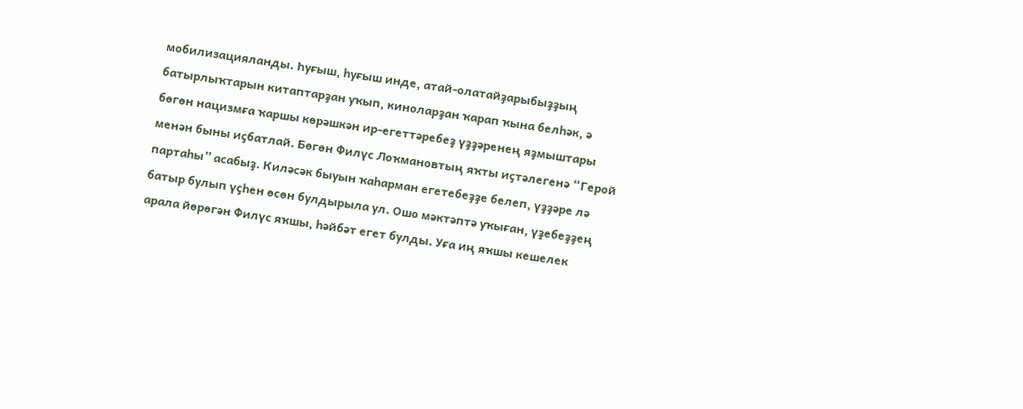мобилизацияланды. Һуғыш, һуғыш инде, атай-олатайҙарыбыҙҙың батырлыҡтарын китаптарҙан уҡып, киноларҙан ҡарап ҡына белһәк, ә бөгөн нацизмға ҡаршы көрәшкән ир-егеттәребеҙ үҙҙәренең яҙмыштары менән быны иҫбатлай. Бөгөн Филүс Лоҡмановтың яҡты иҫтәлегенә “Герой партаһы” асабыҙ. Киләсәк быуын ҡаһарман егетебеҙҙе белеп, үҙҙәре лә батыр булып үҫһен өсөн булдырыла ул. Ошо мәктәптә уҡыған, үҙебеҙҙең арала йөрөгән Филүс яҡшы, һәйбәт егет булды. Уға иң яҡшы кешелек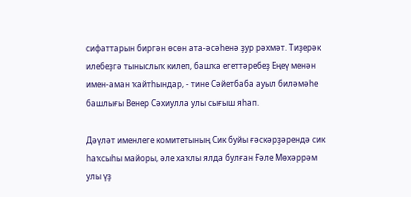сифаттарын биргән өсөн ата-әсәһенә ҙур рәхмәт. Тиҙерәк илебеҙгә тыныслыҡ килеп, башҡа егеттәребеҙ Еңеү менән имен-аман ҡайтһындар, - тине Сәйетбаба ауыл биләмәһе башлығы Венер Сәхиулла улы сығыш яһап.

Дәүләт именлеге комитетының Сик буйы ғәскәрҙәрендә сик һаҡсыһы майоры, әле хаҡлы ялда булған Ғәле Мөхәррәм улы үҙ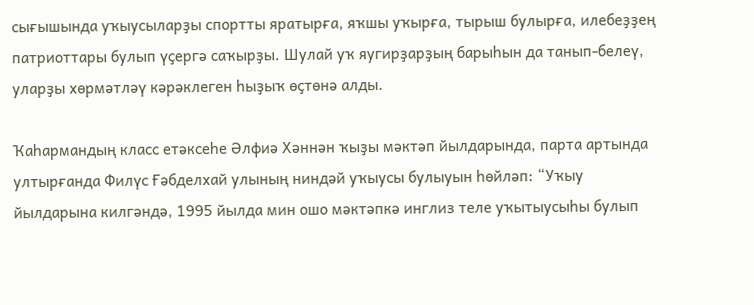сығышында уҡыусыларҙы спортты яратырға, яҡшы уҡырға, тырыш булырға, илебеҙҙең патриоттары булып үҫергә саҡырҙы. Шулай уҡ яугирҙарҙың барыһын да танып-белеү, уларҙы хөрмәтләү кәрәклеген һыҙыҡ өҫтөнә алды.

Ҡаһармандың класс етәксеһе Әлфиә Хәннән ҡыҙы мәктәп йылдарында, парта артында ултырғанда Филүс Ғәбделхай улының ниндәй уҡыусы булыуын һөйләп: “Уҡыу йылдарына килгәндә, 1995 йылда мин ошо мәктәпкә инглиз теле уҡытыусыһы булып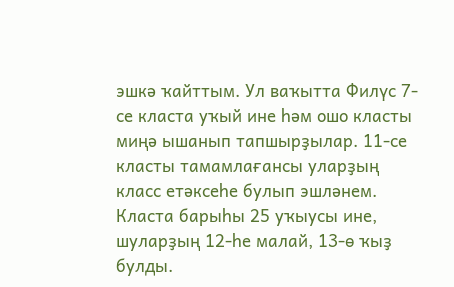эшкә ҡайттым. Ул ваҡытта Филүс 7-се класта уҡый ине һәм ошо класты миңә ышанып тапшырҙылар. 11-се класты тамамлағансы уларҙың класс етәксеһе булып эшләнем. Класта барыһы 25 уҡыусы ине, шуларҙың 12-һе малай, 13-ө ҡыҙ булды.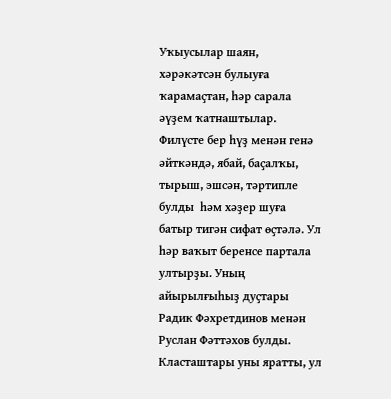Уҡыусылар шаян, хәрәкәтсән булыуға ҡарамаҫтан, һәр сарала әүҙем ҡатнаштылар. Филүсте бер һүҙ менән генә әйткәндә, ябай, баҫалҡы, тырыш, эшсән, тәртипле булды  һәм хәҙер шуға батыр тигән сифат өҫтәлә. Ул һәр ваҡыт беренсе партала ултырҙы. Уның айырылғыһыҙ дуҫтары Радик Фәхретдинов менән Руслан Фәттәхов булды. Класташтары уны яратты, ул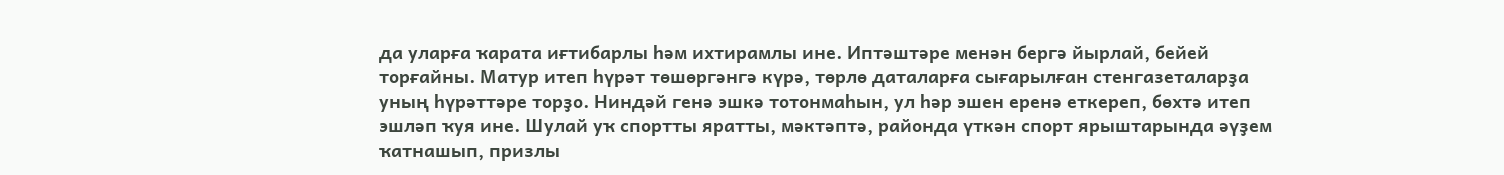да уларға ҡарата иғтибарлы һәм ихтирамлы ине. Иптәштәре менән бергә йырлай, бейей торғайны. Матур итеп һүрәт төшөргәнгә күрә, төрлө даталарға сығарылған стенгазеталарҙа уның һүрәттәре торҙо. Ниндәй генә эшкә тотонмаһын, ул һәр эшен еренә еткереп, бөхтә итеп эшләп ҡуя ине. Шулай уҡ спортты яратты, мәктәптә, районда үткән спорт ярыштарында әүҙем ҡатнашып, призлы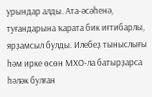урындар алды. Ата-әсәһенә, туғандарына ҡарата бик иғтибарлы, ярҙамсыл булды. Илебеҙ тыныслығы һәм ирке өсөн МХО-ла батырҙарса һәләк булған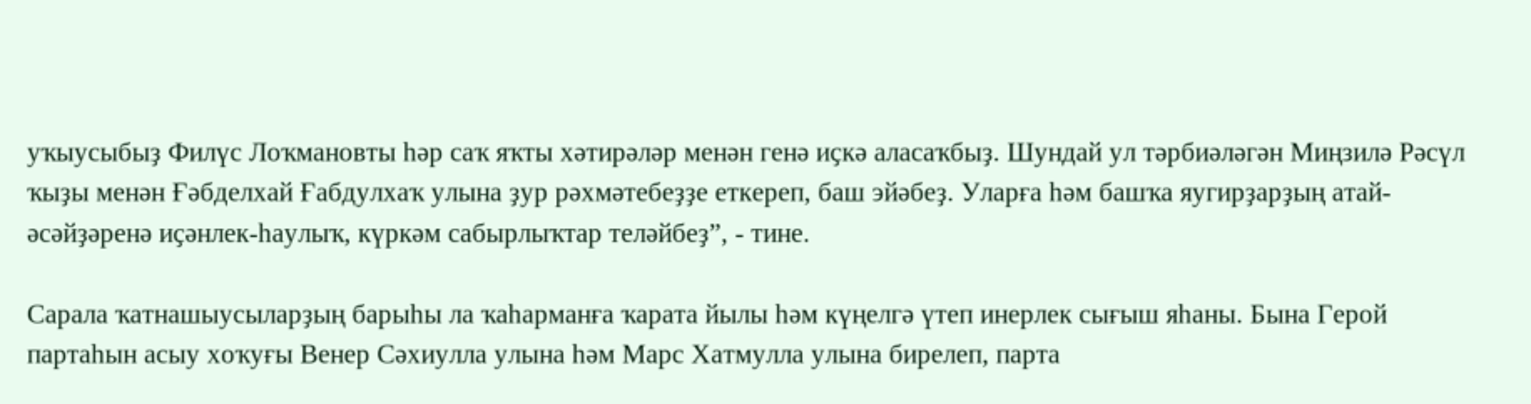уҡыусыбыҙ Филүс Лоҡмановты һәр саҡ яҡты хәтирәләр менән генә иҫкә аласаҡбыҙ. Шундай ул тәрбиәләгән Миңзилә Рәсүл ҡыҙы менән Ғәбделхай Ғабдулхаҡ улына ҙур рәхмәтебеҙҙе еткереп, баш эйәбеҙ. Уларға һәм башҡа яугирҙарҙың атай-әсәйҙәренә иҫәнлек-һаулыҡ, күркәм сабырлыҡтар теләйбеҙ”, - тине.

Сарала ҡатнашыусыларҙың барыһы ла ҡаһарманға ҡарата йылы һәм күңелгә үтеп инерлек сығыш яһаны. Бына Герой партаһын асыу хоҡуғы Венер Сәхиулла улына һәм Марс Хатмулла улына бирелеп, парта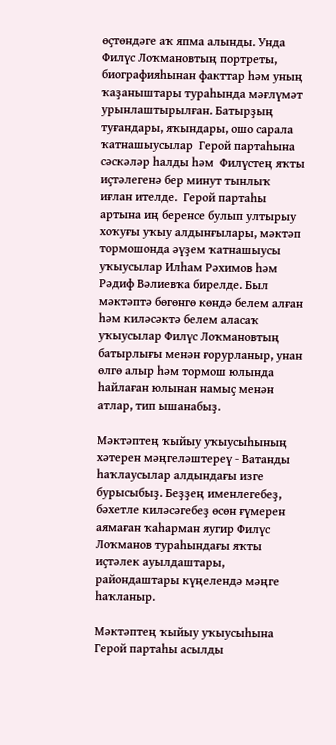өҫтөндәге аҡ япма алынды. Унда Филүс Лоҡмановтың портреты, биографияһынан факттар һәм уның ҡаҙаныштары тураһында мәғлүмәт урынлаштырылған. Батырҙың туғандары, яҡындары, ошо сарала ҡатнашыусылар  Герой партаһына сәскәләр һалды һәм  Филүстең яҡты иҫтәлегенә бер минут тынлыҡ иғлан ителде.  Герой партаһы артына иң беренсе булып ултырыу хоҡуғы уҡыу алдынғылары, мәктәп тормошонда әүҙем ҡатнашыусы уҡыусылар Илһам Рәхимов һәм Рәдиф Вәлиевҡа бирелде. Был мәктәптә бөгөнгө көндә белем алған һәм киләсәктә белем аласаҡ уҡыусылар Филүс Лоҡмановтың батырлығы менән ғорурланыр, унан өлгө алыр һәм тормош юлында һайлаған юлынан намыҫ менән атлар, тип ышанабыҙ.

Мәктәптең ҡыйыу уҡыусыһының хәтерен мәңгеләштереү - Ватанды һаҡлаусылар алдындағы изге бурысыбыҙ. Беҙҙең именлегебеҙ, бәхетле киләсәгебеҙ өсөн ғүмерен аямаған ҡаһарман яугир Филүс Лоҡманов тураһындағы яҡты иҫтәлек ауылдаштары, райондаштары күңелендә мәңге һаҡланыр.

Мәктәптең ҡыйыу уҡыусыһына Герой партаһы асылды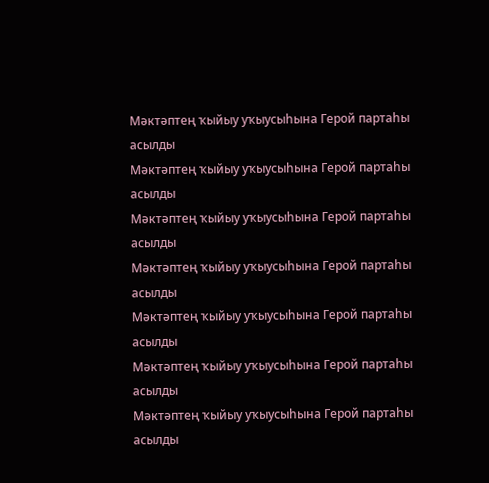Мәктәптең ҡыйыу уҡыусыһына Герой партаһы асылды
Мәктәптең ҡыйыу уҡыусыһына Герой партаһы асылды
Мәктәптең ҡыйыу уҡыусыһына Герой партаһы асылды
Мәктәптең ҡыйыу уҡыусыһына Герой партаһы асылды
Мәктәптең ҡыйыу уҡыусыһына Герой партаһы асылды
Мәктәптең ҡыйыу уҡыусыһына Герой партаһы асылды
Мәктәптең ҡыйыу уҡыусыһына Герой партаһы асылды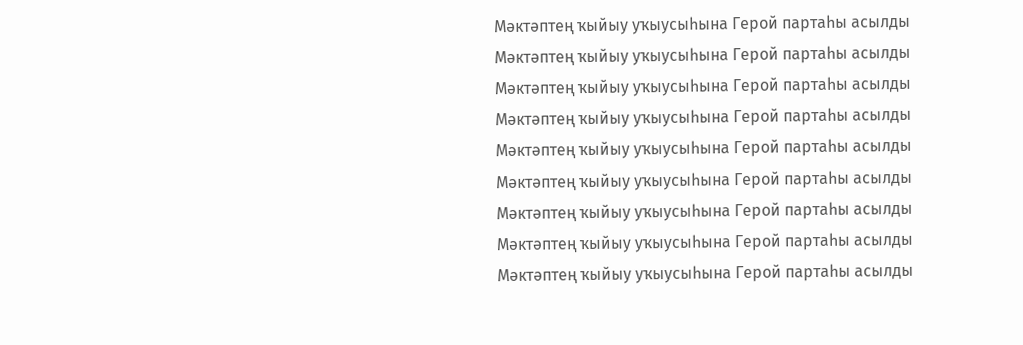Мәктәптең ҡыйыу уҡыусыһына Герой партаһы асылды
Мәктәптең ҡыйыу уҡыусыһына Герой партаһы асылды
Мәктәптең ҡыйыу уҡыусыһына Герой партаһы асылды
Мәктәптең ҡыйыу уҡыусыһына Герой партаһы асылды
Мәктәптең ҡыйыу уҡыусыһына Герой партаһы асылды
Мәктәптең ҡыйыу уҡыусыһына Герой партаһы асылды
Мәктәптең ҡыйыу уҡыусыһына Герой партаһы асылды
Мәктәптең ҡыйыу уҡыусыһына Герой партаһы асылды
Мәктәптең ҡыйыу уҡыусыһына Герой партаһы асылды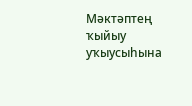Мәктәптең ҡыйыу уҡыусыһына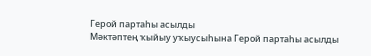Герой партаһы асылды
Мәктәптең ҡыйыу уҡыусыһына Герой партаһы асылды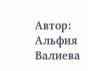Автор: Альфия Валиева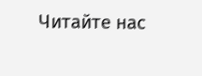Читайте нас